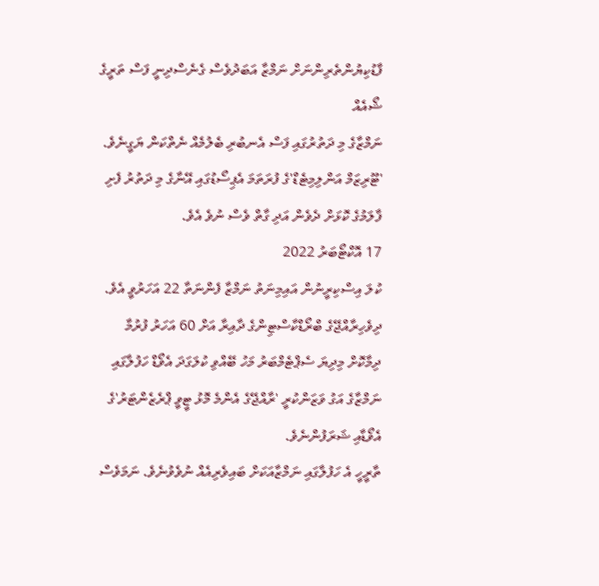ފާޑުކިޔުންތެރިންނަށް ނަމްޒާ އަބަދުވެސް ގެނެސްދިނީ ފަސް ތަރީގެ ޝޯއެއް
ނަމްޒާގެ މި ދަތުރުގައި ފަސް އެނބުރި ބެލުމެއް ނެތްކަން ޔަގީނެވެ. 'ޓޫރިޒަމް އަންލިމިޓެޑް'ގެ ފުރަތަމަ އެޕިސޯޑުގައި އޭނާގެ މި ދަތުރު ފެށި ފާލަމުގެ ކޮޅަށް ދެވެން އަދި ގާތް ވެސް ނުވެ އެވެ.
17 އޮކްޓޯބަރު 2022
ކުލަ އިސްކިރީނުން އައިމިނަތު ނަމްޒާ ފެންނަތާ 22 އަހަރުވީ އެވެ. ދިވެހިރާއްޖޭގެ ބްރޯޑްކާސްޓިންގެ ދާއިރާ އަށް 60 އަހަރު ފުރުމާ ދިމާކޮށް މިދިޔަ ސެޕްޓެމްބަރު މަހު ބޭއްވި ކުލަގަދަ އެވޯޑް ހަފުލާގައި ނަމްޒާގެ އަގު ވަޒަންކުރީ 'ރާއްޖޭގެ އެންމެ މޮޅު ޓީވީ ޕްރެޒެންޓަރު'ގެ އެވޯޑާއި ޝަރަފުންނެވެ.
ތާރީހީ އެ ހަފުލާގައި ނަމްޒާއަކަށް ބައިވެރިއެއް ނުވެވުނެވެ. ނަމަވެސް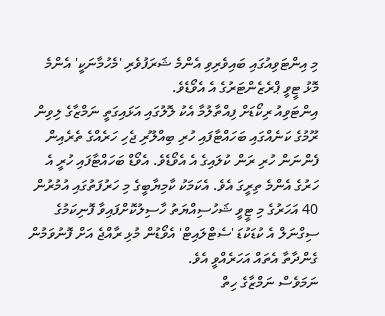މި އިންޓަވިއުގައި ބައިވެރިވި އެންމެ ޝަރަފުވެރި 'މެހުމާނަކީ' އެންމެ މޮޅު ޓީވީ ޕްރެޒެންޓަރުގެ އެ އެވޯޑެވެ.
އިންޓަވިއު ރިކޯޑަށް ފިއްތާލުމާ އެކު ލޮލުގައި އަޅައިގަތީ ނަމްޒާގެ ލިވިން ރޫމުގެ ކަނެއްގައި ބަހައްޓާފައި ހުރި ބިއްލޫރި ޖެހި ހަރެއްގެ ތެރެއިން ފެންނަން ހުރި ރަން ކުލައިގެ އެ އެވޯޑެވެ. އެވޯޑް ބަހައްޓާފައި ހުރީ އެ ހަރުގެ އެންމެ ތިރީގަ އެވެ. އެކަމަކު ކާމިޔާބީގެ މި ހަރުފަތުގައި އުމުރުން 40 އަހަރުގެ މި ޓީވީ ޝަހުސިއްޔަތު ހާސިލުކޮށްފައިވާ ފޮނިކަމުގެ ސިގްނަލް އެ ކުޑަކުޑަ 'ސެޓްލައިޓް' އެވޯޑުން މުޅި ރާއްޖެ އަށް ފޮނުވަމުން ގެންދާތާ އެތައް އަހަރެއްވީ އެވެ.
ނަމަވެސް ނަމްޒާގެ ހިތް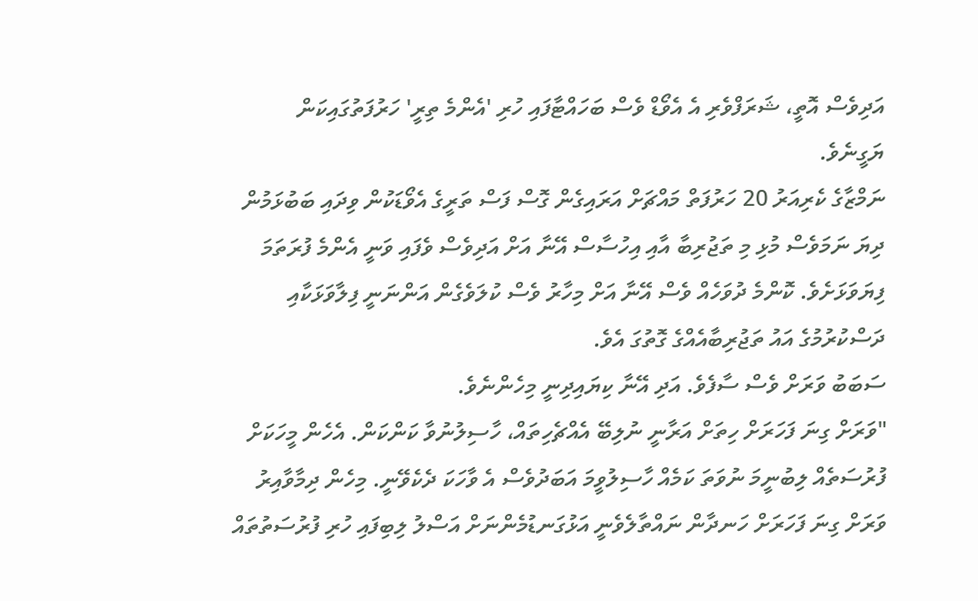އަދިވެސް އޮތީ، ޝަރަފްވެރި އެ އެވޯޑް ވެސް ބަހައްޓާފައި ހުރި 'އެންމެ ތިރީ' ހަރުފަތުގައިކަން ޔަގީނެވެ.
ނަމްޒާގެ ކެރިއަރު 20 ހަރުފަތް މައްޗަށް އަރައިގެން ގޮސް ފަސް ތަރީގެ އެވޯޑަކުން ވިދައި ބަބުޅަމުން ދިޔަ ނަމަވެސް މުޅި މި ތަޖުރިބާ އާއި އިހުސާސް އޭނާ އަށް އަދިވެސް ވެފައި ވަނީ އެންމެ ފުރަތަމަ ފިޔަވަޅަށެވެ. ކޮންމެ ދުވަހެއް ވެސް އޭނާ އަށް މިހާރު ވެސް ކުލަވެގެން އަންނަނީ ފިލާވަޅަކާއި ދަސްކުރުމުގެ އައު ތަޖުރިބާއެއްގެ ގޮތުގަ އެވެ.
ސަބަބު ވަރަށް ވެސް ސާފެވެ. އަދި އޭނާ ކިޔައިދިނީ މިހެންނެވެ.
"ވަރަށް ގިނަ ފަހަރަށް ހިތަށް އަރާނީ ނުލިބޭ އެއްޗެހިތައް، ހާސިލުނުވާ ކަންކަން. އެހެން މީހަކަށް ފުރުސަތެއް ލިބުނީމަ ނުވަތަ ކަމެއް ހާސިލުވީމަ އަބަދުވެސް އެ ވާހަކަ ދެކެވޭނީ. މިހެން ދިމާވާއިރު ވަރަށް ގިނަ ފަހަރަށް ހަނދާން ނައްތާލެވެނީ އަޅުގަނޑުމެންނަށް އަސްލު ލިބިފައި ހުރި ފުރުސަތުތައް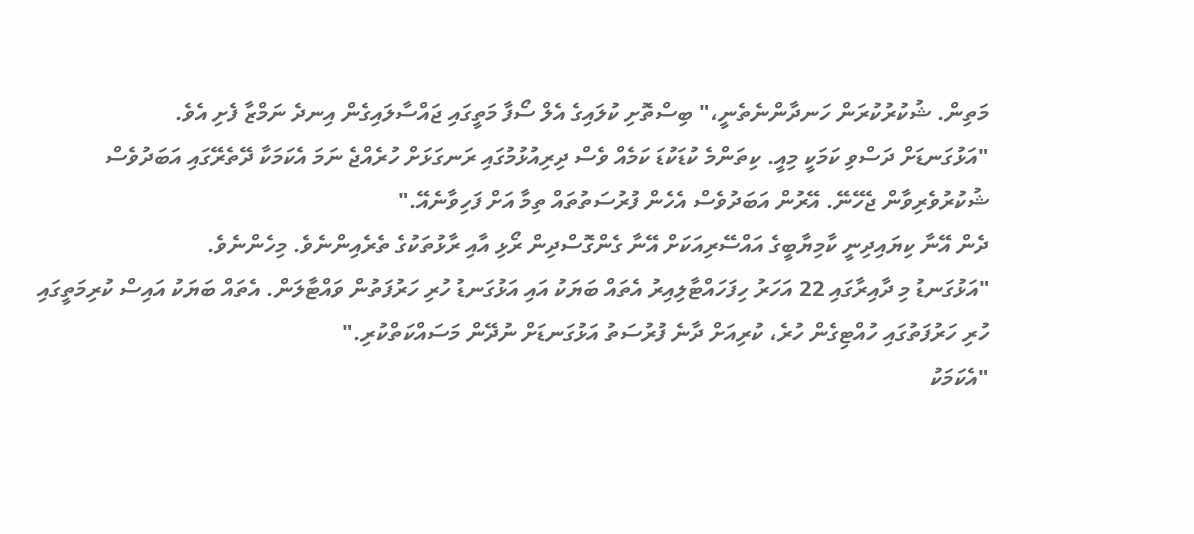މަތިން. ޝުކުރުކުރަން ހަނދާންނެތެނީ،" ބިސްތޮށި ކުލައިގެ އެލް ސޯފާ މަތީގައި ޖައްސާލައިގެން އިނދެ ނަމްޒާ ފެށި އެވެ.
"އަޅުގަނޑަށް ދަސްވި ކަމަކީ މިއީ. ކިތަންމެ ކުޑަކުޑަ ކަމެއް ވެސް ދިރިއުޅުމުގައި ރަނގަޅަށް ހުރެއްޖެ ނަމަ އެކަމަކާ ދޭތެރޭގައި އަބަދުވެސް ޝުކުރުވެރިވާން ޖެހޭނޭ. އޭރުން އަބަދުވެސް އެހެން ފުރުސަތުތައް ތިމާ އަށް ފަހިވާނެއޭ."
ދެން އޭނާ ކިޔައިދިނީ ކާމިޔާބީގެ އައްސޭރިއަކަށް އޭނާ ގެންގޮސްދިން ރޯޅި އާއި ރާޅުތަކުގެ ތެރެއިންނެވެ. މިހެންނެވެ.
"އަޅުގަނޑު މި ދާއިރާގައި 22 އަހަރު ހިފަހައްޓާލިއިރު އެތައް ބަޔަކު އައި އަޅުގަނޑު ހުރި ހަރުފަތުން ވައްޓާލަން. އެތައް ބަޔަކު އައިސް ކުރިމަތީގައި ހުރި ހަރުފަތުގައި ހުއްޓިގެން ހުރެ، ކުރިއަށް ދާނެ ފުރުސަތު އަޅުގަނޑަށް ނުދޭން މަސައްކަތްކުރި."
"އެކަމަކު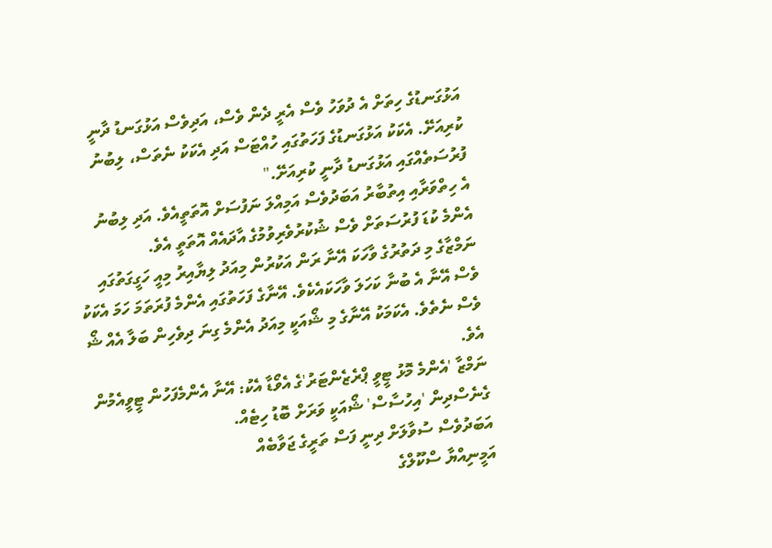އަޅުގަނޑުގެ ހިތަށް އެ ދުވަހު ވެސް އެރީ ދެން ވެސް، އަދިވެސް އަޅުގަނޑު ދާނީ ކުރިއަށޭ. އެކަކު އަޅުގަނޑުގެ ފަހަތުގައި ހުއްޓަސް އަދި އެކަކު ނެތަސް، ލިބުނު ފުރުސަތެއްގައި އަޅުގަނޑު ދާނީ ކުރިއަށޭ."
އެ ހިތްވަރާއި އިތުބާރު އަބަދުވެސް އަމިއްލަ ނަފުސަށް އޮތަތީއެވެ. އަދި ލިބުނު އެންމެ ކުޑަ ފުރުސަތަށް ވެސް ޝުކުރުވެރިވުމުގެ އާދައެއް އޮތަތީ އެވެ.
ނަމްޒާގެ މި ދަތުރުގެ ވާހަކަ އޭނާ ރަން އަކުރުން މިއަދު ލިޔާއިރު މިއީ ހަގީގަތުގައި ވެސް އޭނާ އެ ބުނާ ކަހަލަ ވާހަކައެކެވެ. އޭނާގެ ފަހަތުގައި އެންމެ ފުރަތަމަ ހަމަ އެކަކު ވެސް ނެތެވެ. އެކަމަކު އޭނާގެ މި ޝޯއަކީ މިއަދު އެންމެ ގިނަ ދިވެހިން ބަލާ އެއް ޝޯ އެވެ.
ނަމްޒާ 'އެންމެ މޮޅު ޓީވީ ޕްރެޒެންޓަރު'ގެ އެވޯޑާ އެކު: އޭނާ އެންމެފަހުން ޓީވީއެމުން ގެނެސްދިން 'އިހުސާސް' ޝޯއަކީ ވަރަށް ބޮޑު ހިޓެއް.
އަބަދުވެސް ސުވާލަށް ދިނީ ފަސް ތަރީގެ ޖަވާބެއް
އަމީނިއްޔާ ސްކޫލްގެ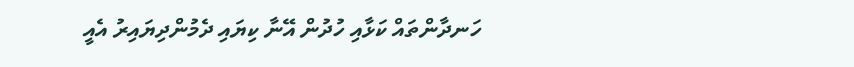ހަނދާންތައް ކަޅާއި ހުދުން އޭނާ ކިޔައި ދެމުންދިޔައިރު އެއީ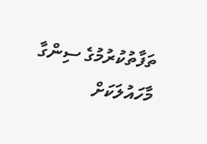ތަފާތުކުރުމުގެ ސިންގާ މާހައުލަކަށް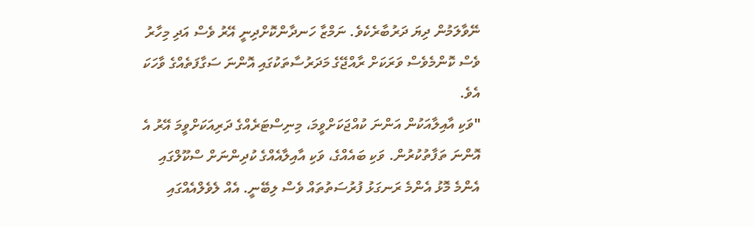ނޭވާލަމުން ދިޔަ ދަރުބާރެކެވެ. ނަމްޒާ ހަނދާންކޮށްދިނީ އޭރު ވެސް އަދި މިހާރު ވެސް ކޮންމެވެސް ވަރަކަށް ރާއްޖޭގެ މަދަރުސާތަކުގައި އޮންނަ ސަގާފަތެއްގެ ވާހަކަ އެވެ.
"ވަކި އާއިލާއަކުން އަންނަ ކުއްޖަކަށްވީމަ، މިނިސްޓަރެއްގެ ދަރިއަކަށްވީމަ އޭރު އެ އޮންނަ ތަފާތުކުރުން. ވަކި ބައެއްގެ، ވަކި އާއިލާއެއްގެ ކުދިންނަށް ސްކޫލްގައި އެންމެ މޮޅު އެންމެ ރަނގަޅު ފުރުސަތުތައް ވެސް ލިބޭނީ. އެއް ލެވެލްއެއްގައި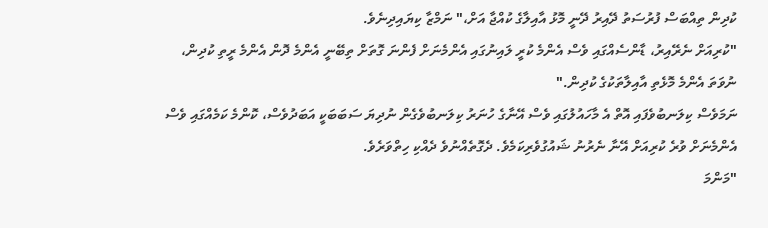ކުދިން ތިއްބަސް ފުރުސަތު ދޭއިރު ދޭނީ މޮޅު އާއިލާގެ ކުއްޖާ އަށް،" ނަމްޒާ ކިޔައިދިނެވެ.
"ކުރިއަށް ނެރޭއިރު، ޑާންސެއްގައި ވެސް އެންމެ ކުރީ ލައިނުގައި އެންމެނަށް ފެންނަ ގޮތަށް ތިބޭނީ އެންމެ ދޮން އެންމެ ރީތި ކުދިން، ނުވަތަ އެންމެ މޮޅެތި އާއިލާތަކުގެ ކުދިން."
ނަމަވެސް ކިލަނބުވެފައި އޮތް އެ މާހައުލުގައި ވެސް އޭނާގެ ހުނަރު ކިލަނބުވެގެން ނުދިޔަ ސަބަބަކީ އަބަދުވެސް، ކޮންމެ ކަމެއްގައި ވެސް އެންމެނަށް ވުރެ ކުރިއަށް އޭނާ ނެރުނު ޝައުގުވެރިކަމެވެ. ދެގޮތެއްނުވެ ދެއްކި ހިތްވަރެވެ.
"މަންމަ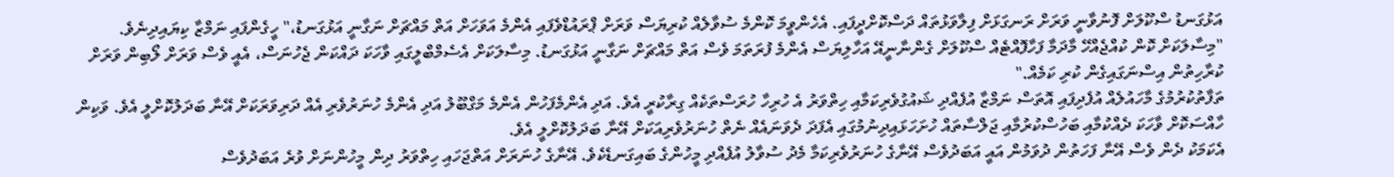އަޅުގަނޑު ސްކޫލަށް ފޮނުވާނީ ވަރަށް ރަނގަޅަށް ފިލާވަޅުތައް ދަސްކޮށްދީފައި. އެހެންވީމަ ކޮންމެ ސުވާލެއް ކުރިޔަސް ވަރަށް ޕްރައުޑްވެފައި އެންމެ އަވަހަށް އަތް މައްޗަށް ނަގާނީ އަޅުގަނޑު،" ހީގެންފައި ނަމްޒާ ކިޔައިދިނެވެ.
"މިސާލަކަށް ކޮން ކުއްޖެއްހޭ މާދަމާ ފަހާފޮއްޓެއް ސްކޫލަށް ގެންނާނީއޭ އަހާލިޔަސް އެންމެ ފުރަތަމަ ވެސް އަތް މައްޗަށް ނަގާނީ އަޅުގަނޑު. މިސާލަކަށް އެސެމްބްލީގައި ވާހަކަ ދައްކަން ޖެހުނަސް، އެއީ ވެސް ވަރަށް ލޯބިން ވަރަށް ކުރާހިތުން އިސްނަގައިގެން ކުރި ކަމެއް."
ތަފާތުކުރުމުގެ މާހައުލެއް އުފެދިފައި އޮތަސް ނަމްޒާ އުފެއްދި ޝައުގުވެރިކަމާއި ހިތްވަރު އެ ހުރިހާ ހުރަސްތަކެއް ގިރާކުރީ އެވެ. އަދި އެންމެފަހުން އެންމެ މަގްބޫލު އަދި އެންމެ ހުނަރުވެރި އެއް ދަރިވަރަކަށް އޭނާ ބަދަލުކޮށްލީ އެވެ. ވަކިން ހާއްސަކޮށް ވާހަކަ ދެއްކުމާއި ބަހުސްކުރުމާއި ޖަލްސާތައް ހުށަހަޅައިދިނުމުގައި އެފަދަ ދެވަނައެއް ނެތް ހުނަރުވެރިއަކަށް އޭނާ ބަދަލުކޮށްލީ އެވެ.
އެކަމަކު ދެން ވެސް އޭނާ ފަހަތުން ދުވަމުން އައީ އަބަދުވެސް އޭނާގެ ހުނަރުވެރިކަމާ މެދު ސުވާލު އުފެއްދި މީހުންގެ ބައިގަނޑެކެވެ. އޭނާގެ ހުނަރަށް އަތްޖަހައި ހިތްވަރު ދިން މީހުންނަށް ވުރެ އަބަދުވެސް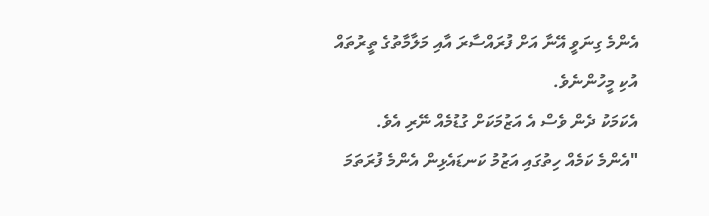އެންމެ ގިނަވީ އޭނާ އަށް ފުރައްސާރަ އާއި މަލާމާތުގެ ތީރުތައް އުކި މީހުންނެވެ.
އެކަމަކު ދެން ވެސް އެ އަޒުމަކަށް ގުޑުމެއް ނޭރި އެވެ.
"އެންމެ ކަމެއް ހިތުގައި އަޒުމު ކަނޑައެޅިން އެންމެ ފުރަތަމަ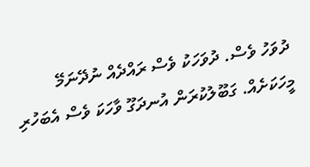ދުވަހު ވެސް. ދުވަހަކު ވެސް ރައްދެއް ނުދޭނަމޭ މީހަކަށެއް. ގަބޫލުކުރަން އުނދަގޫ ވާހަކަ ވެސް އެބަހުރި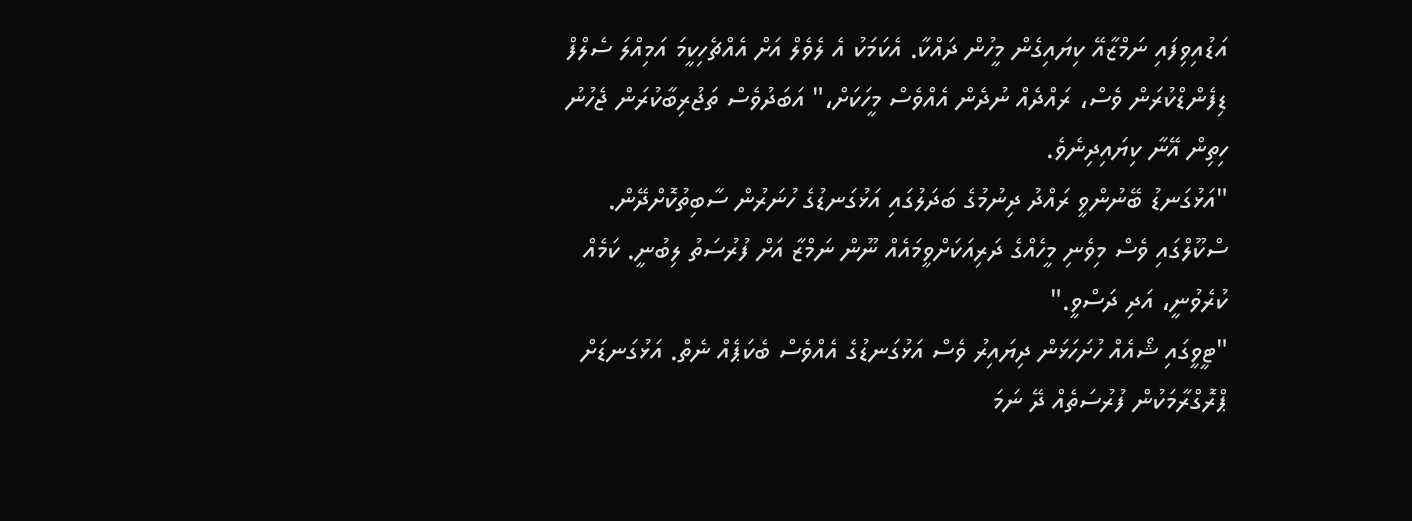އަޑުއިވިފައި ނަމްޒާއޭ ކިޔައިގެން މީހުން ދައްކާ. އެކަމަކު އެ ލެވެލް އަށް އެއްޗެހިކީމަ އަމިއްލަ ސެލްފް ޑިފެންޑްކުރަން ވެސް، ރައްދެއް ނުދެން އެއްވެސް މީހަކަށް،" އަބަދުވެސް ތަޖުރިބާކުރަން ޖެހުނު ހިތިން އޭނާ ކިޔައިދިނެވެ.
"އަޅުގަނޑު ބޭނުންވީ ރައްދު ދިނުމުގެ ބަދަލުގައި އަޅުގަނޑުގެ ހުނަރުން ސާބިތުކޮށްދޭން. ސްކޫލްގައި ވެސް މިވެނި މީހެއްގެ ދަރިއަކަށްވީމައެއް ނޫން ނަމްޒާ އަށް ފުރުސަތު ލިބުނީ. ކަމެއް ކުރެވުނީ، އަދި ދަސްވީ."
"ޓީވީގައި ޝޯއެއް ހުށަހަޅަން ދިޔައިރު ވެސް އަޅުގަނޑުގެ އެއްވެސް ބެކަޕެއް ނެތް. އަޅުގަނޑަށް ޕްރޮގްރާމަކުން ފުރުސަތެއް ދޭ ނަމަ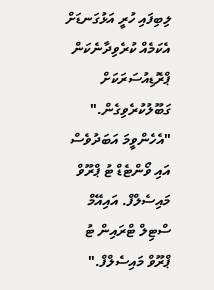ލިބިފައި ހުރީ އަޅުގަނޑަށް އެކަމެއް ކުރެވިދާނެކަން ޕްރޮޑިއުސަރަކަށް ގަބޫލުކުރެވިގެން."
"އެހެންވީމަ އަބަދުވެސް އައި ވޯންޓެޑް ޓު ޕްރޫވް މައިސެލްފް. އައިއޭމް ސްޓިލް ޓްރައިން ޓު ޕްރޫވް މައިސެލްފް."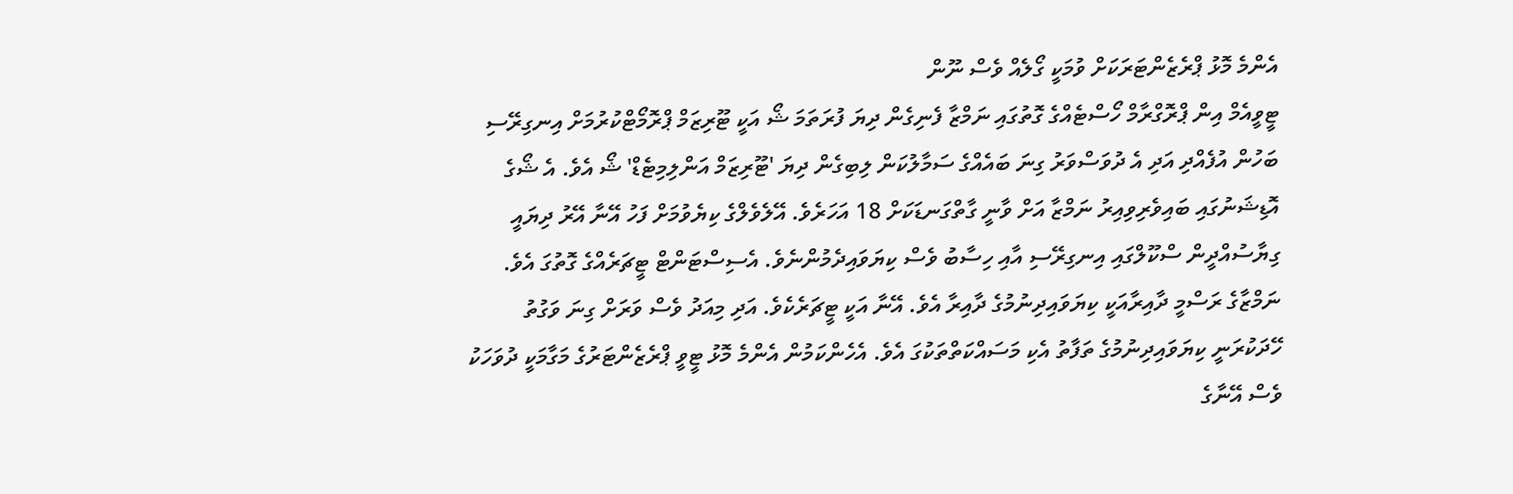އެންމެ މޮޅު ޕްރެޒެންޓަރަކަށް ވުމަކީ ގޯލެއް ވެސް ނޫން
ޓީވީއެމް އިން ޕްރޮގްރާމް ހޯސްޓެއްގެ ގޮތުގައި ނަމްޒާ ފެނިގެން ދިޔަ ފުރަތަމަ ޝޯ އަކީ ޓޫރިޒަމް ޕްރޮމޯޓްކުރުމަށް އިނގިރޭސި ބަހުން އުފެއްދި އަދި އެ ދުވަސްވަރު ގިނަ ބައެއްގެ ސަމާލުކަން ލިބިގެން ދިޔަ 'ޓޫރިޒަމް އަންލިމިޓެޑް' ޝޯ އެވެ. އެ ޝޯގެ އޮޑިޝަނުގައި ބައިވެރިވިއިރު ނަމްޒާ އަށް ވާނީ ގާތްގަނޑަކަށް 18 އަހަރެވެ. އޭލެވެލްގެ ކިޔެވުމަށް ފަހު އޭނާ އޭރު ދިޔައީ ގިޔާސުއްދީން ސްކޫލްގައި އިނގިރޭސި އާއި ހިސާބު ވެސް ކިޔަވައިދެމުންނެވެ. އެސިސްޓަންޓް ޓީޗަރެއްގެ ގޮތުގަ އެވެ.
ނަމްޒާގެ ރަސްމީ ދާއިރާއަކީ ކިޔަވައިދިނުމުގެ ދާއިރާ އެވެ. އޭނާ އަކީ ޓީޗަރެކެވެ. އަދި މިއަދު ވެސް ވަރަށް ގިނަ ވަގުތު ހޭދަކުރަނީ ކިޔަވައިދިނުމުގެ ތަފާތު އެކި މަސައްކަތްތަކުގަ އެވެ. އެހެންކަމުން އެންމެ މޮޅު ޓީވީ ޕްރެޒެންޓަރުގެ މަގާމަކީ ދުވަހަކު ވެސް އޭނާގެ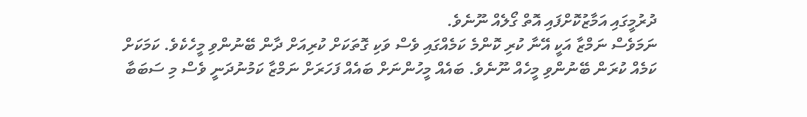ދުރުމީގައި އަމާޒުކޮށްފައި އޮތް ގޯލެއް ނޫނެވެ.
ނަމަވެސް ނަމްޒާ އަކީ އޭނާ ކުރި ކޮންމެ ކަމެއްގައި ވެސް ވަކި ގޮތަކަށް ކުރިއަށް ދާން ބޭނުންވި މީހެކެވެ. ކަމަކަށް ކަމެއް ކުރަން ބޭނުންވި މީހެއް ނޫނެވެ. ބައެއް މީހުންނަށް ބައެއް ފަހަރަށް ނަމްޒާ ކަމުނުދަނީ ވެސް މި ސަބަބާ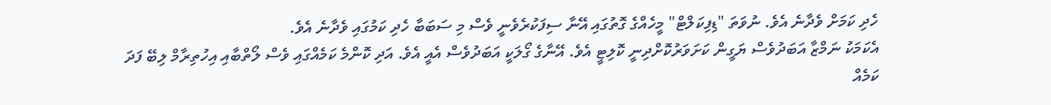ހެދި ކަމަށް ވެދާނެ އެވެ. ނުވަތަ "ޑިފިކަލްޓް" މީހެއްގެ ގޮތުގައި އޭނާ ސިފަކުރެވެނީ ވެސް މި ސަބަބާ ހެދި ކަމުގައި ވެދާނެ އެވެ.
އެކަމަކު ނަމްޒާ އަބަދުވެސް ޔަގީން ކަށަވަރުކޮށްދިނީ ކޮލިޓީ އެވެ. އޭނާގެ ގޯލަކީ އަބަދުވެސް އެއީ އެވެ. އަދި ކޮންމެ ކަމެއްގައި ވެސް ލޯތްބާއި އިހުތިރާމް ލިބޭ ފަދަ ކަމެއް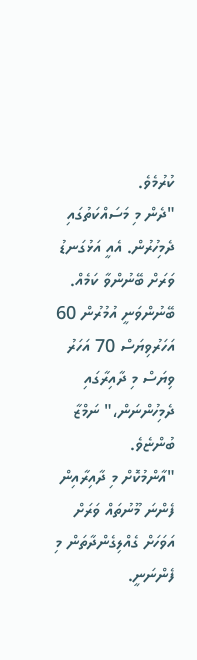ކުރުމެވެ.
"ދެން މި މަސައްކަތުގައި ދެމިހުރުން. އެއީ އަޅުގަނޑު ވަރަށް ބޭނުންވާ ކަމެއް. ބޭނުންވަނީ އުމުރުން 60 އަހަރުވިޔަސް 70 އަހަރު ވިޔަސް މި ދާއިރާގައި ދެމިހުންނަން،" ނަމްޒާ ބުންޏެވެ.
"އާންމުކޮށް މި ދާއިރާއިން ފެންނަ މޫނުތައް ވަރަށް އަވަހަށް ގެއްލިގެންދާތަން މި ފެންނަނީ.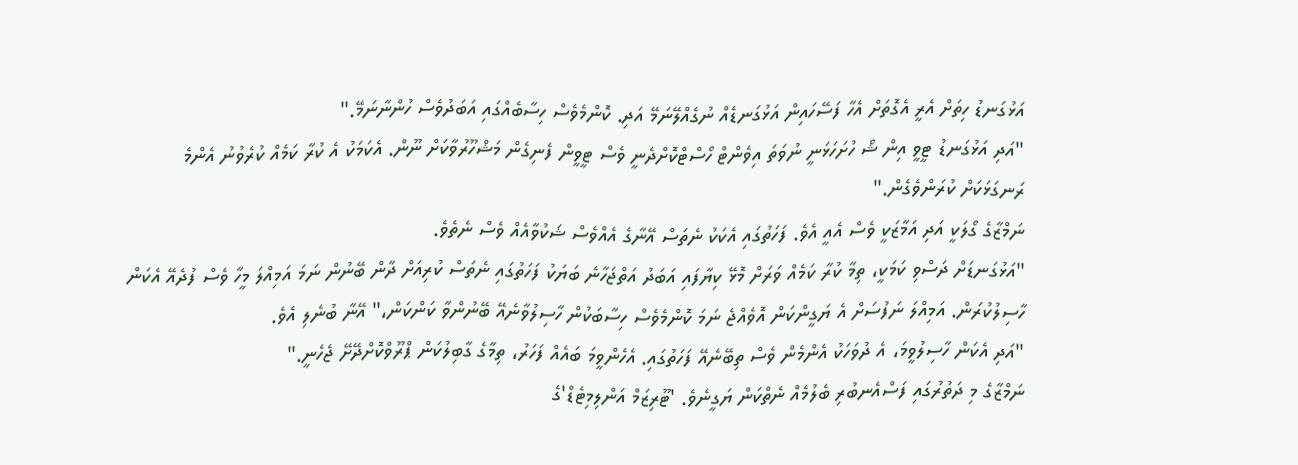އަޅުގަނޑު ހިތަށް އެރީ އެގޮތަށް އެހާ ފަސޭހައިން އަޅުގަނޑެއް ނުގެއްލޭނަމޭ އަދި. ކޮންމެވެސް ހިސާބެއްގައި އަބަދުވެސް ހުންނާނަމޭ."
"އަދި އަޅުގަނޑު ޓީވީ އިން ޝޯ ހުށަހަޅަނީ ނުވަތަ އިވެންޓް ހޯސްޓްކޮށްދެނީ ވެސް ޓީވީން ފެނިގެން މަޝްހޫރުވާކަށް ނޫން. އެކަމަކު އެ ކުރާ ކަމެއް ކުރެވުނު އެންމެ ރަނގަޅަކަށް ކުރަންވެގެން."
ނަމްޒާގެ ގޯލަކީ އަދި އަމާޒަކީ ވެސް އެއީ އެވެ. ފަހަތުގައި އެކަކު ނެތަސް އޭނާގެ އެއްވެސް ޝަކުވާއެއް ވެސް ނެތެވެ.
"އަޅުގަނޑަށް ދަސްވި ކަމަކީ، ތިމާ ކުރާ ކަމެއް ވަރަށް މޮޅޭ ކިޔާފައި އަބަދު އަތްޖަހާނެ ބަޔަކު ފަހަތުގައި ނެތަސް ކުރިއަށް ދާން ބޭނުން ނަމަ އަމިއްލަ މީހާ ވެސް ފުދެއޭ އެކަން ހާސިލުކުރަން. އަމިއްލަ ނަފުސަށް އެ ޔަގީންކަން އޮވެއްޖެ ނަމަ ކޮންމެވެސް ހިސާބަކުން ހާސިލުވާނެއޭ ބޭނުންވާ ކަންކަން،" އޭނާ ބުނެލި އެވެ.
"އަދި އެކަން ހާސިލުވީމަ، އެ ދުވަހަކު އެންމެން ވެސް ތިބޭނެއޭ ފަހަތުގައި. އެހެންވީމަ ބައެއް ފަހަރު، ތިމާގެ ގާބިލުކަން ޕްރޫވްކޮށްދޭށޭ ޖެހެނީ."
ނަމްޒާގެ މި ދަތުރުގައި ފަސްއެނބުރި ބެލުމެއް ނެތްކަން ޔަގީނެވެ. 'ޓޫރިޒަމް އަންލިމިޓެޑް'ގެ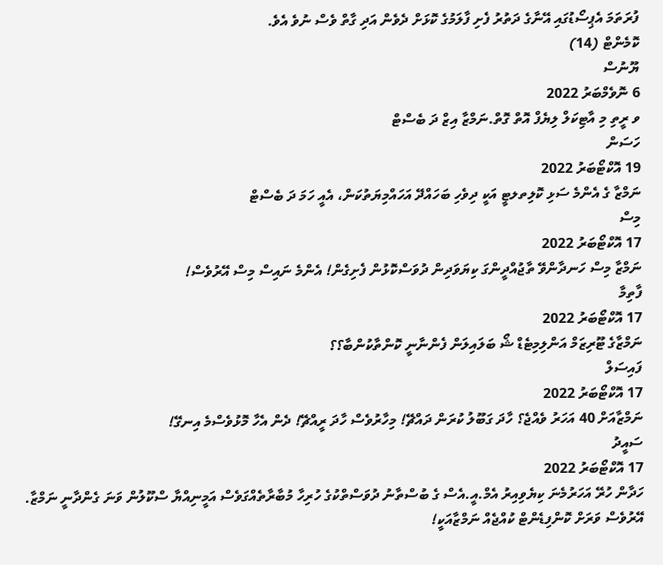ފުރަތަމަ އެޕިސޯޑުގައި އޭނާގެ ދަތުރު ފެށި ފާލަމުގެ ކޮޅަށް ދެވެން އަދި ގާތް ވެސް ނުވެ އެވެ.
ކޮމެންޓް (14)
ޔޫނުސް
6 ނޮވެމްބަރު 2022
ވ ރީތި މި އާޓިކަލް ލިޔެފް އޮތް ގޮތް.ނަމްޒާ އިޒް ދަ ބެސްޓް
ހަސަން
19 އޮކްޓޯބަރު 2022
ނަމްޒާ ގެ އެންމެ ސަޅި ކޮލިތލޓީ އަކީ ދިވެހި ބަހައްދޭ އަހައްމިޔަތުކަން، އެއީ ހަމަ ދަ ބެސްޓް
މިސް
17 އޮކްޓޯބަރު 2022
ނަމްޒާ މިސް ހަނދާންވޭ ތާޖުއްދީންގަ ކިޔަވަދިން ދުވަސްކޮޅުން ފެށިގެން! އެންމެ ނައިސް މިސް އޭރުވެސް!
ފާތިމާ
17 އޮކްޓޯބަރު 2022
ނަމްޒާގެ ޓޫރިޒަމް އަންލިމިޓެޑް ޝޯ ބަލައިލަން ފެންނާނީ ކޮންތާކުންބާ؟؟
ފައިސަލް
17 އޮކްޓޯބަރު 2022
ނަމްޒާއަށް 40 އަހަރު ވެއްޖެ؟ ހާދަ ގަބޫލު ކުރަން ދައްޗޭ! މިހާރުވެސް ހާދަ ރީއްޗޭ! ދެން އެހާ މޮޅުވެސްމެ އިނގޭ!
ސައީދު
17 އޮކްޓޯބަރު 2022
ހަދާން ހުރޭ އަހަރުމެނަ ކިޔެވިއިރު އެމް.އީ.އެސް ގެ ބުސްތާނު ދުވަސްތްކުގެ ހުރިހާ މުބާރާތެއްގަވެސް އަމީނިއްޔާ ސްކޫލުން ވަނަ ގެންދާނީ ނަމްޒާ. އޭރުވެސް ވަރަށް ކޮންފިޑެންޓް ކުއްޖެއް ނަމްޒާއަކީ!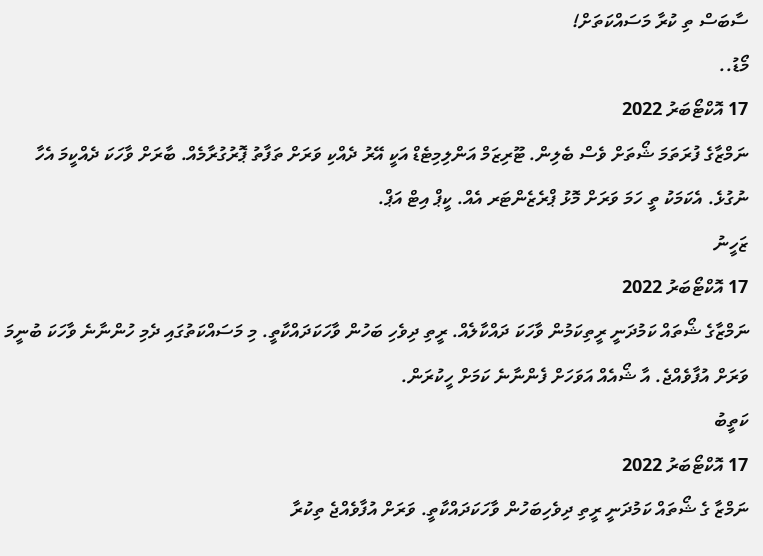ސާބަސް ތި ކުރާ މަސައްކަތަށް!
މޯޑު..
17 އޮކްޓޯބަރު 2022
ނަމްޒާގެ ފުރަތަމަ ޝޯތަށް ވެސް ބެލިން. ޓޫރިޒަމް އަންލިމިޓެޑް އަކީ އޭރު ދެއްކި ވަރަށް ތަފާތު ޕޮރުގުރާމެއް. ބާރަށް ވާހަކަ ދެއްކީމަ އެހާ ނުގުޅެ. އެކަމަކު ތީ ހަމަ ވަރަށް މޮޅު ޕްރެޒެންޓަރ އެއް. ކީޕް އިޓް އަޕް.
ޒަހީނު
17 އޮކްޓޯބަރު 2022
ނަމްޒާގެ ޝޯތައް ކަމުދަނީ ރީތިކަމުން ވާހަކަ ދައްކާލެއް. ރީތި ދިވެހި ބަހުން ވާހަކަދައްކާތީ. މި މަސައްކަތުގައި ދެމި ހުންނާނެ ވާހަކަ ބުނީމަ ވަރަށް އުފާވެއްޖެ. އާ ޝޯއެއް އަވަހަށް ފެންނާނެ ކަމަށް ހީކުރަން.
ކަތީބު
17 އޮކްޓޯބަރު 2022
ނަމްޒާ ގެ ޝޯތައް ކަމުދަނީ ރީތި ދިވެހިބަހުން ވާހަކަދައްކާތީ. ވަރަށް އުފާވެއްޖެ ތިކުރާ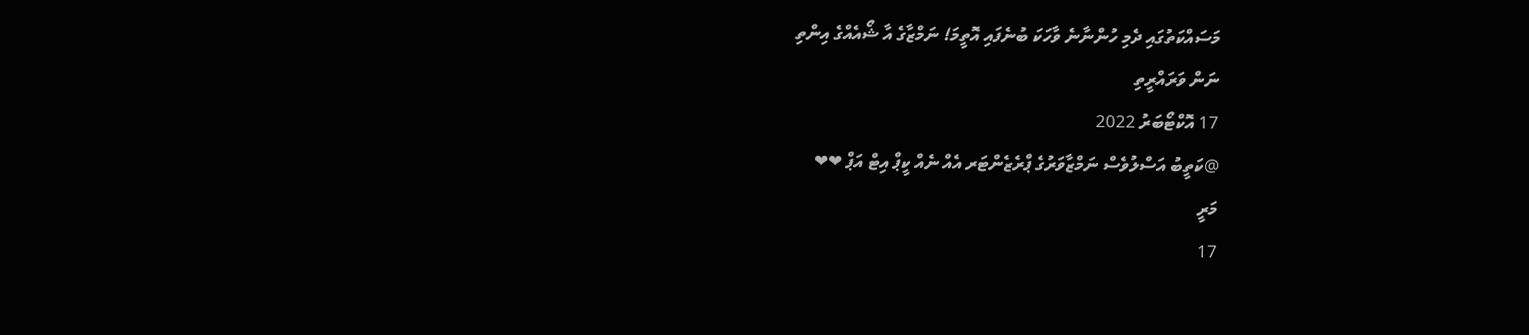މަސައްކަތުގައި ދެމި ހުންނާނެ ވާހަކަ ބުނެފައި އޮތީމަ! ނަމްޒާގެ އާ ޝޯއެއްގެ އިންތި
ނަން ވަރައްރީތި
17 އޮކްޓޯބަރު 2022
@ކަތީބު އަސްލުވެސް ނަމްޒާވަރުގެ ޕްރެޒެންޓަރ އެއް ނެއް ކީޕް އިޓް އަޕް ❤❤
މަރީ
17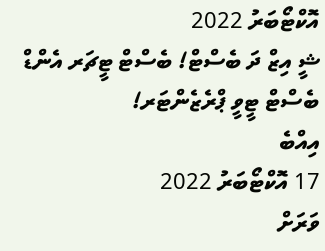އޮކްޓޯބަރު 2022
ޝީ އިޒް ދަ ބެސްޓް! ބެސްޓް ޓީޗަރ އެންޑް ބެސްޓް ޓީވީ ޕްރެޒެންޓަރ!
އިއްބެ
17 އޮކްޓޯބަރު 2022
ވަރަށް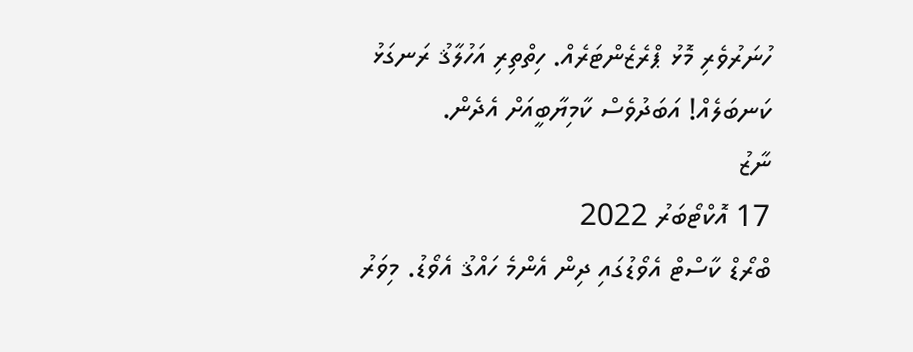ހުނަރުވެރި މޮޅު ޕްރެޒެންޓަރެއް. ހިތްތިރި އަހުލާޤު ރަނގަޅު ކަނބަލެއް! އަބަދުވެސް ކާމިޔާބީއަށް އެދެން.
ނާޒު
17 އޮކްޓޯބަރު 2022
ބްރޯޑް ކާސްޓް އެވޯޑުގައި ދިން އެންމެ ހައްޤު އެވޯޑު. މިވަރު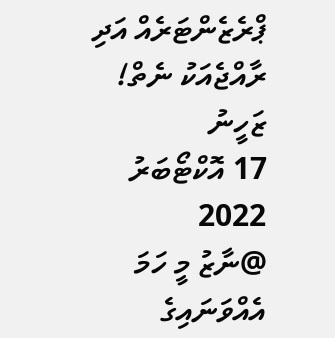ޕްރެޒެންޓަރެއް އަދި ރާއްޖެއަކު ނެތް!
ޒަހީނު
17 އޮކްޓޯބަރު 2022
@ނާޒު މީ ހަމަ އެއްވަނައިގެ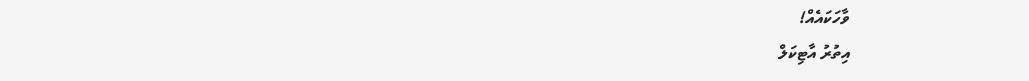ވާހަކައެއް!
އިތުރު އާޓިކަލް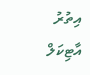އިތުރު އާޓިކަލް